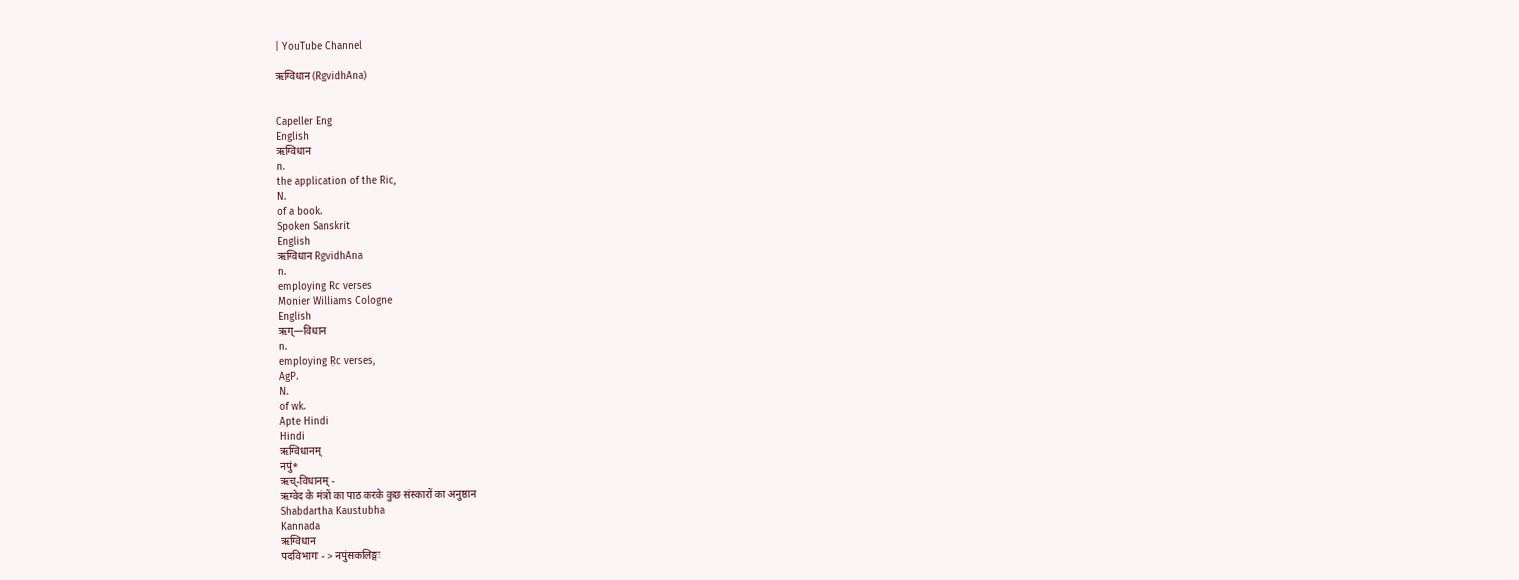| YouTube Channel

ऋग्विधान (RgvidhAna)


Capeller Eng
English
ऋग्विधान
n.
the application of the Ric,
N.
of a book.
Spoken Sanskrit
English
ऋग्विधान RgvidhAna
n.
employing Rc verses
Monier Williams Cologne
English
ऋग्—विधान
n.
employing Ṛc verses,
AgP.
N.
of wk.
Apte Hindi
Hindi
ऋग्विधानम्
नपुं*
ऋच्-विधानम् -
ऋग्वेद के मंत्रों का पाठ करके कुछ संस्कारों का अनुष्ठान
Shabdartha Kaustubha
Kannada
ऋग्विधान
पदविभागः - > नपुंसकलिङ्गः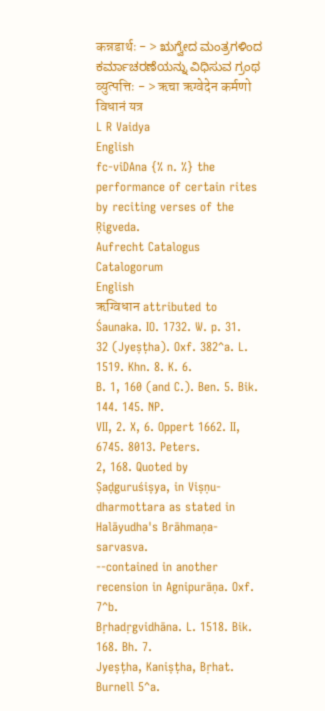कन्नडार्थः - > ಋಗ್ವೇದ ಮಂತ್ರಗಳಿಂದ ಕರ್ಮಾಚರಣೆಯನ್ನು ವಿಧಿಸುವ ಗ್ರಂಥ
व्युत्पत्तिः - > ऋचा ऋग्वेदेन कर्मणो विधानं यत्र
L R Vaidya
English
fc-viDAna {% n. %} the performance of certain rites by reciting verses of the Ṛigveda.
Aufrecht Catalogus Catalogorum
English
ऋग्विधान attributed to Śaunaka. IO. 1732. W. p. 31.
32 (Jyeṣṭha). Oxf. 382^a. L. 1519. Khn. 8. K. 6.
B. 1, 160 (and C.). Ben. 5. Bik. 144. 145. NP.
VII, 2. X, 6. Oppert 1662. II, 6745. 8013. Peters.
2, 168. Quoted by Ṣaḍguruśiṣya, in Viṣṇu-
dharmottara as stated in Halāyudha's Brāhmaṇa-
sarvasva.
--contained in another recension in Agnipurāṇa. Oxf. 7^b.
Bṛhadṛgvidhāna. L. 1518. Bik. 168. Bh. 7.
Jyeṣṭha, Kaniṣṭha, Bṛhat. Burnell 5^a.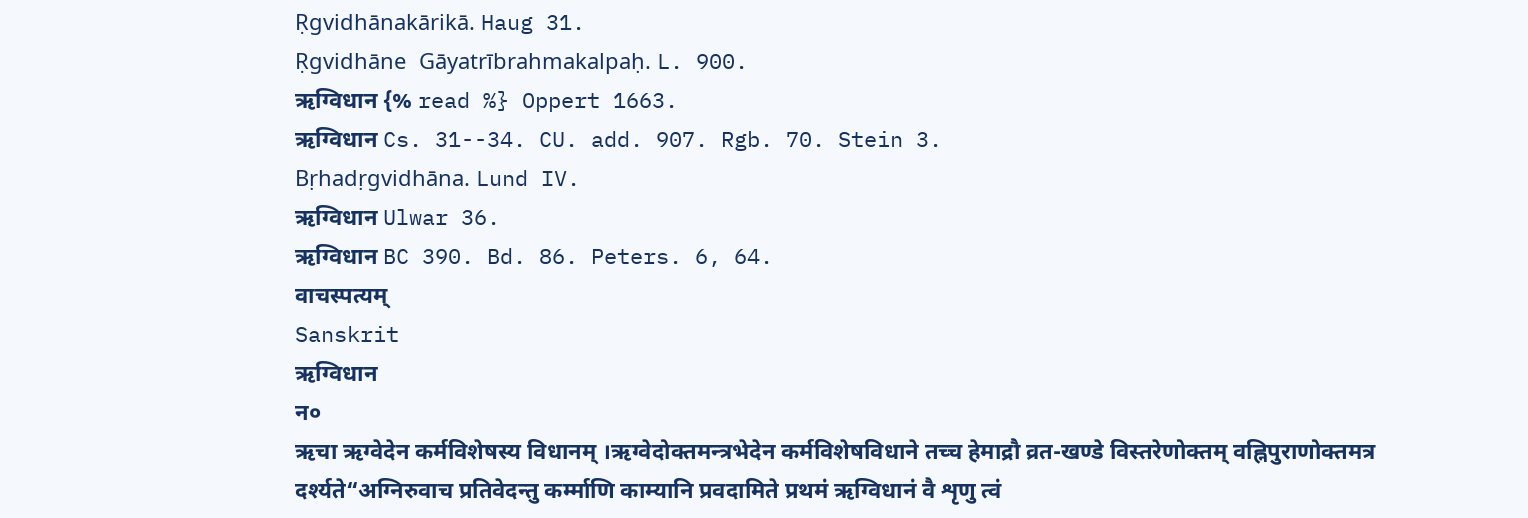Ṛgvidhānakārikā. Haug 31.
Ṛgvidhāne Gāyatrībrahmakalpaḥ. L. 900.
ऋग्विधान {% read %} Oppert 1663.
ऋग्विधान Cs. 31--34. CU. add. 907. Rgb. 70. Stein 3.
Bṛhadṛgvidhāna. Lund IV.
ऋग्विधान Ulwar 36.
ऋग्विधान BC 390. Bd. 86. Peters. 6, 64.
वाचस्पत्यम्
Sanskrit
ऋग्विधान
न०
ऋचा ऋग्वेदेन कर्मविशेषस्य विधानम् ।ऋग्वेदोक्तमन्त्रभेदेन कर्मविशेषविधाने तच्च हेमाद्रौ व्रत-खण्डे विस्तरेणोक्तम् वह्निपुराणोक्तमत्र दर्श्यते“अग्निरुवाच प्रतिवेदन्तु कर्म्माणि काम्यानि प्रवदामिते प्रथमं ऋग्विधानं वै शृणु त्वं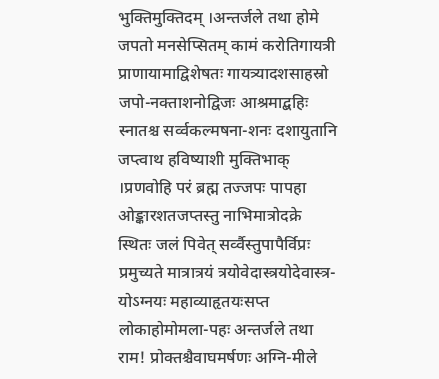भुक्तिमुक्तिदम् ।अन्तर्जले तथा होमे जपतो मनसेप्सितम् कामं करोतिगायत्री प्राणायामाद्विशेषतः गायत्र्यादशसाहस्रो जपो-नक्ताशनोद्विजः आश्रमाद्बहिः स्नातश्च सर्व्वकल्मषना-शनः दशायुतानि जप्त्वाथ हविष्याशी मुक्तिभाक् ।प्रणवोहि परं ब्रह्म तज्जपः पापहा ओङ्कारशतजप्तस्तु नाभिमात्रोदक्रे स्थितः जलं पिवेत् सर्व्वैस्तुपापैर्विप्रः प्रमुच्यते मात्रात्रयं त्रयोवेदास्त्रयोदेवास्त्र-योऽग्नयः महाव्याहृतयःसप्त लोकाहोमोमला-पहः अन्तर्जले तथा राम! प्रोक्तश्चैवाघमर्षणः अग्नि-मीले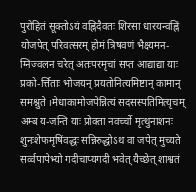पुरोहितं सूक्तोऽयं वह्निदैवतः शिरसा धारयन्वह्निं योजपेत् परिवत्सरम् होमं त्रिषवणं भैक्ष्यमन-ग्निज्वलन चरेत् अतःपरमृचां सप्त आद्याद्या याः प्रको-र्त्तिताः भोजयन् प्रयतोनित्यमिष्टान् कामान् समश्नुते ।मेधाकामोजपेन्नित्यं सदसस्पतिमित्यृचम् अम्ब य-जन्ति याः प्रोक्ता नवर्च्चो मृत्थुनाशनः शुनःशेफमृषिंवद्धः सन्निरुद्धोऽथ वा जपेत् मुच्यते सर्व्वपापेभ्यो गदीचाप्यगदी भवेत् यैच्छेत् शाश्वतं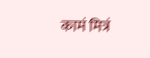कामं मित्रं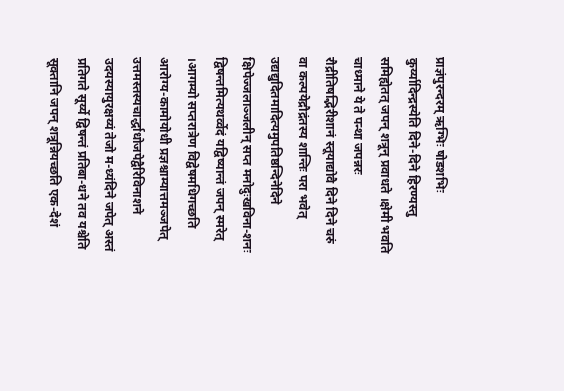प्राज्ञंपुरन्दरम् ऋग्भिः षोडशभिः कुर्य्यादिन्द्रस्येति दिने-दिने हिरण्यस्तु समिह्येतत् जपन् शत्रून् प्रवाधते ।क्षेमी भवति चाध्माने ये ते पन्था जपन्नरः रौद्रीतिषद्भिरीशानं स्तूयाद्योवै दिने दिने चरुं वा कल्पयेद्रौद्रंतस्य शान्तिः परा भवेत् उद्यद्युदितमादित्यमुपतिष्ठन्दिनेदिने क्षिपेज्जलाञ्जलीन् सप्त मनोदुःखविना-शनः द्विषन्तमित्यथर्व्वेदं यद्विष्यान्तं जपन् स्मरेत् ।आगम्यो सप्तरात्रेण विद्वेषमधिगच्छति आरोग्य-कामोयोधी प्रज्ञश्चाम्यात्तमञ्जपेत् उत्तमस्तस्यचार्द्धाधोजपेद्वैरिविनाशने उदयस्यायुरक्षय्यं तेजो म-ध्यंदिने जपेत् अस्तं प्रतिगते सूर्य्ये द्विषन्तं प्रतिबा-धने तव यश्चेति सूक्तानि जपन् शत्रून्नियच्छति एक-देशं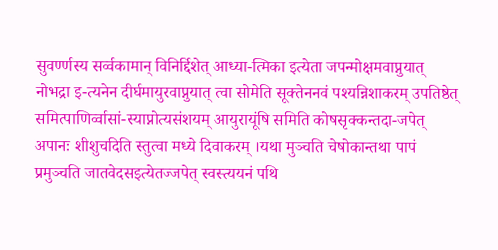सुवर्ण्णस्य सर्व्वकामान् विनिर्द्दिशेत् आध्या-त्मिका इत्येता जपन्मोक्षमवाप्नुयात् नोभद्रा इ-त्यनेन दीर्घमायुरवाप्नुयात् त्वा सोमेति सूक्तेननवं पश्यन्निशाकरम् उपतिष्ठेत् समित्पाणिर्व्वासां-स्याप्नोत्यसंशयम् आयुरायूंषि समिति कोषसृक्कन्तदा-जपेत् अपानः शीशुचदिति स्तुत्वा मध्ये दिवाकरम् ।यथा मुञ्चति चेषोकान्तथा पापं प्रमुञ्चति जातवेदसइत्येतज्जपेत् स्वस्त्ययनं पथि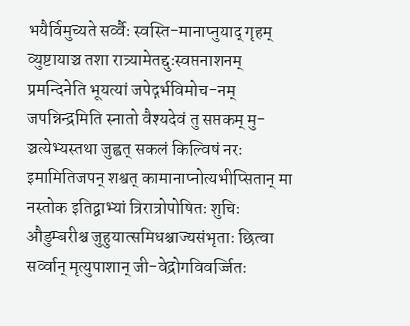भयैर्विमुच्यते सर्व्वैः स्वस्ति-मानाप्नुयाद् गृहम् व्युष्टायाञ्च तशा रात्र्यामेतद्दुःस्वप्तनाशनम् प्रमन्दिनेति भूयत्यां जपेद्गर्भविमोच-नम् जपन्निन्द्रमिति स्नातो वैश्यदेवं तु सप्तकम् मु-ञ्चत्येभ्यस्तथा जुह्वत् सकलं किल्विषं नरः इमामितिजपन् शश्वत् कामानाप्नोत्यभीप्सितान् मा नस्तोक इतिद्वाभ्यां त्रिरात्रोपोषितः शुचिः औडुम्बरीश्च जुहुयात्समिधश्चाज्यसंभृताः छित्वा सर्व्वान् मृत्युपाशान् जी-वेद्रोगविवर्ज्जितः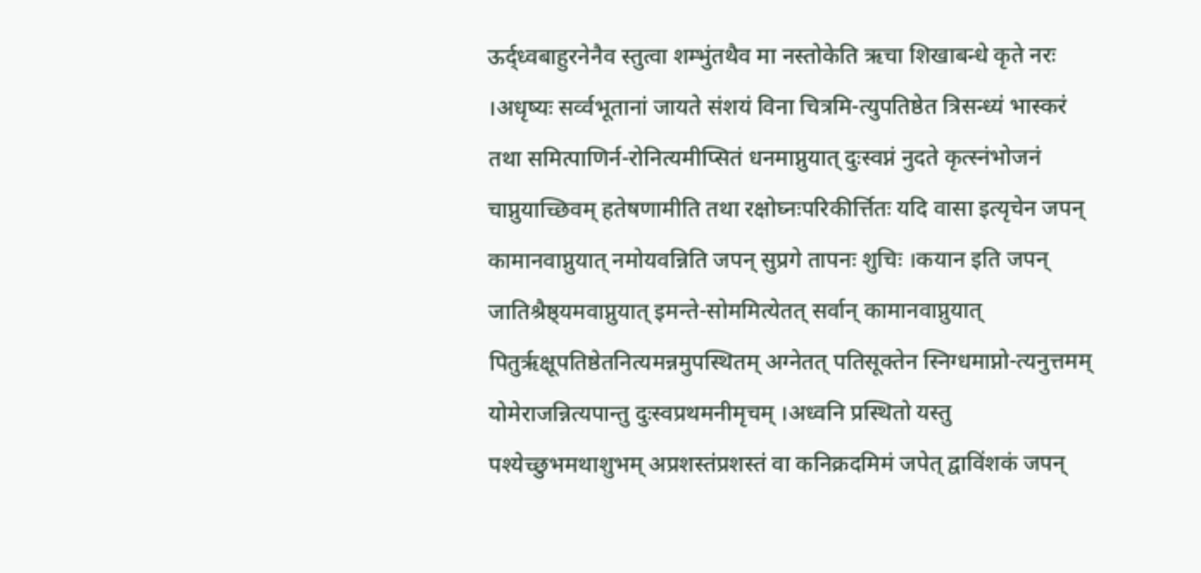ऊर्द्ध्वबाहुरनेनैव स्तुत्वा शम्भुंतथैव मा नस्तोकेति ऋचा शिखाबन्धे कृते नरः ।अधृष्यः सर्व्वभूतानां जायते संशयं विना चित्रमि-त्युपतिष्ठेत त्रिसन्ध्यं भास्करं तथा समित्पाणिर्न-रोनित्यमीप्सितं धनमाप्नुयात् दुःस्वप्नं नुदते कृत्स्नंभोजनं चाप्नुयाच्छिवम् हतेषणामीति तथा रक्षोघ्नःपरिकीर्त्तितः यदि वासा इत्यृचेन जपन् कामानवाप्नुयात् नमोयवन्निति जपन् सुप्रगे तापनः शुचिः ।कयान इति जपन् जातिश्रैष्ठ्यमवाप्नुयात् इमन्ते-सोममित्येतत् सर्वान् कामानवाप्नुयात् पितुरृक्षूपतिष्ठेतनित्यमन्नमुपस्थितम् अग्नेतत् पतिसूक्तेन स्निग्धमाप्नो-त्यनुत्तमम् योमेराजन्नित्यपान्तु दुःस्वप्रथमनीमृचम् ।अध्वनि प्रस्थितो यस्तु पश्येच्छुभमथाशुभम् अप्रशस्तंप्रशस्तं वा कनिक्रदमिमं जपेत् द्वाविंशकं जपन्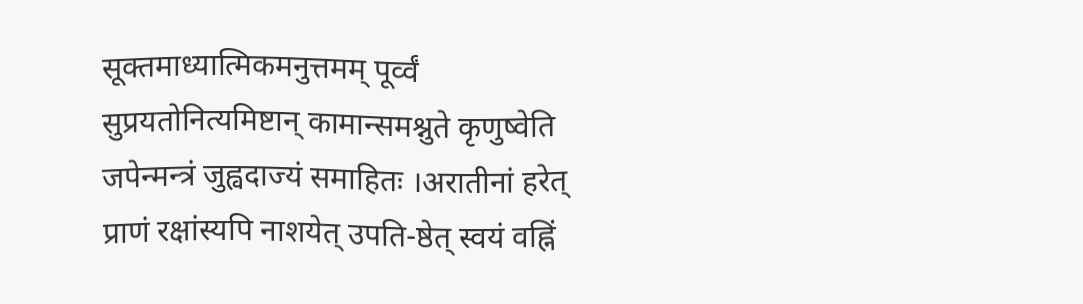सूक्तमाध्यात्मिकमनुत्तमम् पूर्व्वं सुप्रयतोनित्यमिष्टान् कामान्समश्नुते कृणुष्वेति जपेन्मन्त्रं जुह्वदाज्यं समाहितः ।अरातीनां हरेत् प्राणं रक्षांस्यपि नाशयेत् उपति-ष्ठेत् स्वयं वह्निं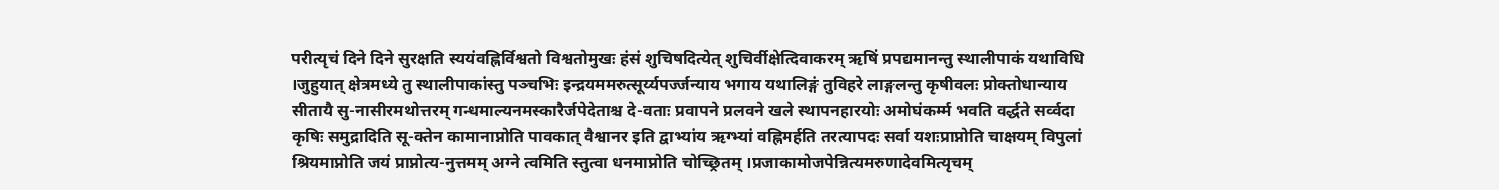परीत्यृचं दिने दिने सुरक्षति स्ययंवह्निर्विश्वतो विश्वतोमुखः हंसं शुचिषदित्येत् शुचिर्वीक्षेत्दिवाकरम् ऋषिं प्रपद्यमानन्तु स्थालीपाकं यथाविधि ।जुहुयात् क्षेत्रमध्ये तु स्थालीपाकांस्तु पञ्चभिः इन्द्रयममरुत्सूर्य्यपर्ज्जन्याय भगाय यथालिङ्गं तुविहरे लाङ्गलन्तु कृषीवलः प्रोक्तोधान्याय सीतायै सु-नासीरमथोत्तरम् गन्धमाल्यनमस्कारैर्जपेदेताश्च दे-वताः प्रवापने प्रलवने खले स्थापनहारयोः अमोघंकर्म्म भवति वर्द्धते सर्व्वदा कृषिः समुद्रादिति सू-क्तेन कामानाप्नोति पावकात् वैश्वानर इति द्वाभ्यांय ऋग्भ्यां वह्निमर्हति तरत्यापदः सर्वा यशःप्राप्नोति चाक्षयम् विपुलां श्रियमाप्नोति जयं प्राप्नोत्य-नुत्तमम् अग्ने त्वमिति स्तुत्वा धनमाप्नोति चोच्छ्रितम् ।प्रजाकामोजपेन्नित्यमरुणादेवमित्यृचम्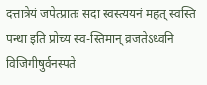दत्तात्रेयं जपेत्प्रातः सदा स्वस्त्ययनं महत् स्वस्ति पन्था इति प्रोच्य स्व-स्तिमान् व्रजतेऽध्वनि विजिगीषुर्वनस्पते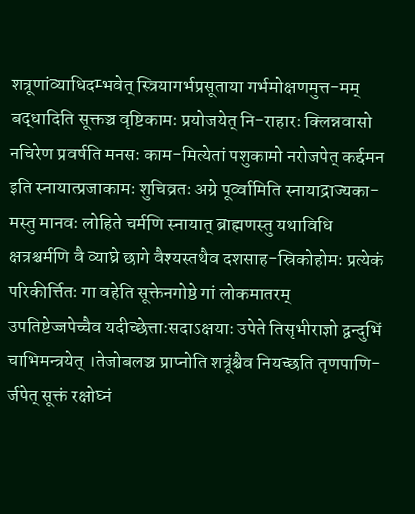शत्रूणांव्याधिदम्भवेत् स्त्रियागर्भप्रसूताया गर्भमोक्षणमुत्त-मम् बद्धादिति सूक्तञ्च वृष्टिकामः प्रयोजयेत् नि-राहारः क्लिन्नवासो नचिरेण प्रवर्षति मनसः काम-मित्येतां पशुकामो नरोजपेत् कर्द्दमन इति स्नायात्प्रजाकामः शुचिव्रतः अग्रे पूर्व्वामिति स्नायाद्राज्यका-मस्तु मानवः लोहिते चर्मणि स्नायात् ब्राह्मणस्तु यथाविधि क्षत्रश्चर्मणि वै व्याघ्रे छागे वैश्यस्तथैव दशसाह-स्रिकोहोमः प्रत्येकं परिकीर्त्तितः गा वहेति सूक्तेनगोष्ठे गां लोकमातरम् उपतिष्टेज्जपेच्चैव यदीच्छेत्ताःसदाऽक्षयाः उपेते तिसृभीराज्ञो द्वन्दुभिं चाभिमन्त्रयेत् ।तेजोबलञ्च प्राप्नोति शत्रूंश्चैव नियच्छति तृणपाणि-र्जपेत् सूक्तं रक्षोघ्नं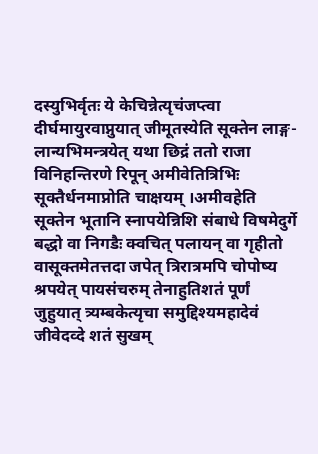दस्युभिर्वृतः ये केचिन्नेत्यृचंजप्त्वा दीर्घमायुरवाप्नुयात् जीमूतस्येति सूक्तेन लाङ्ग-लान्यभिमन्त्रयेत् यथा छिद्रं ततो राजा विनिहन्तिरणे रिपून् अमीवेतित्रिभिः सूक्तैर्धनमाप्नोति चाक्षयम् ।अमीवहेति सूक्तेन भूतानि स्नापयेन्निशि संबाधे विषमेदुर्गे बद्धो वा निगडैः क्वचित् पलायन् वा गृहीतो वासूक्तमेतत्तदा जपेत् त्रिरात्रमपि चोपोष्य श्रपयेत् पायसंचरुम् तेनाहुतिशतं पूर्णं जुहुयात् त्र्यम्बकेत्यृचा समुद्दिश्यमहादेवं जीवेदव्दे शतं सुखम्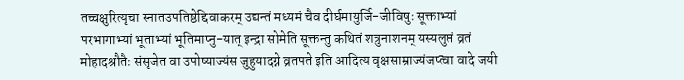तच्चक्षुरित्यृचा स्नातउपतिष्ठेद्दिवाकरम् उद्यन्तं मध्यमं चैव दीर्घमायुर्जि-जीविषुः सूक्ताभ्यां परभागाभ्यां भूताभ्यां भूतिमाप्नु-यात् इन्द्रा सोमेति सूक्तन्तु कथितं शत्रुनाशनम् यस्यलुप्तं व्रतं मोहादश्रौतैः संसृजेत वा उपोष्याज्यंस जुहुयादग्ने व्रतपते इति आदित्य वृक्षसाम्राज्यंजप्त्वा वादे जयी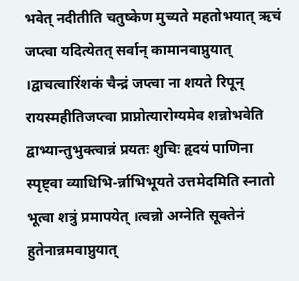भवेत् नदीतीति चतुष्केण मुच्यते महतोभयात् ऋचं जप्त्वा यदित्येतत् सर्वान् कामानवाप्नुयात् ।द्वाचत्वारिंशकं चैन्द्रं जप्त्वा ना शयते रिपून् रायस्महीतिजप्त्वा प्राप्नोत्यारोग्यमेव शन्नोभवेति द्वाभ्यान्तुभुक्त्वान्नं प्रयतः शुचिः हृदयं पाणिना स्पृष्ट्वा व्याधिभि-र्न्नाभिभूयते उत्तमेदमिति स्नातो भूत्वा शत्रुं प्रमापयेत् ।त्वन्नो अग्नेति सूक्तेनं हुतेनान्नमवाप्नुयात्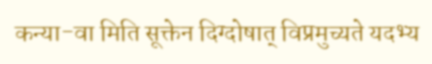कन्या-वा मिति सूक्तेन दिग्दोषात् विप्रमुच्यते यदभ्य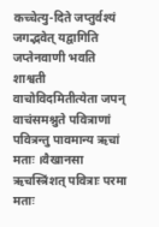कच्चेत्यु-दिते जप्तुर्वश्यं जगद्भवेत् यद्वागिति जप्तेनवाणी भवति शाश्वती वाचोविदमितीत्येता जपन् वाचंसमश्नुते पवित्राणां पवित्रन्तु पावमान्य ऋचां मताः ।वैखानसा ऋचस्त्रिंशत् पवित्राः परमा मताः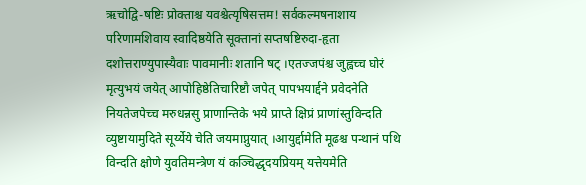ऋचोद्वि-षष्टिः प्रोक्ताश्च यवश्चेत्यृषिसत्तम! सर्वकल्मषनाशाय परिणामशिवाय स्वादिष्ठयेति सूक्तानां सप्तषष्टिरुदा-हृता दशोत्तराण्युपास्यैवाः पावमानीः शतानि षट् ।एतज्जपंश्च जुह्वच्च घोरं मृत्युभयं जयेत् आपोहिष्ठेतिचारिष्टौ जपेत् पापभयार्द्दने प्रवेदनेति नियतेजपेच्च मरुधन्नसु प्राणान्तिके भये प्राप्ते क्षिप्रं प्राणांस्तुविन्दति व्युष्टायामुदिते सूर्य्येये चेति जयमाप्नुयात् ।आयुर्द्दामेति मूढश्च पन्थानं पथि विन्दति क्षोणे युवतिमन्त्रेण यं कञ्चिद्धृदयप्रियम् यत्तेयमेति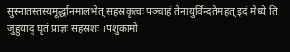सुस्नातस्तस्यमूर्द्धानमालभेत् सहस्रकृत्वः पञ्चाहं तेनायुर्विन्दतेमहत् इदं मेध्ये ति जुहुयाद् घृतं प्राज्ञः सहस्रशः ।पशुकामो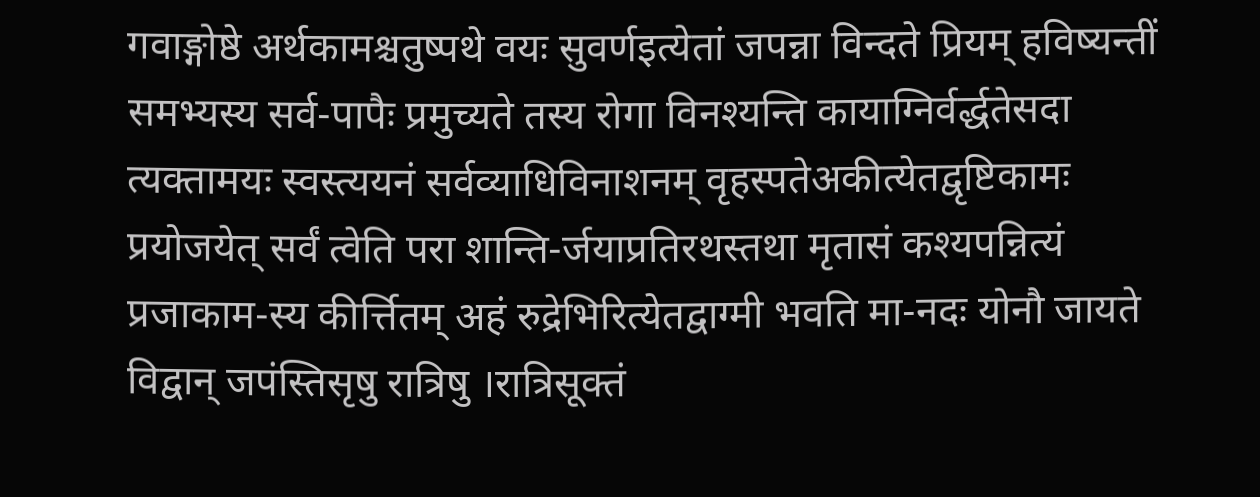गवाङ्गोष्ठे अर्थकामश्चतुष्पथे वयः सुवर्णइत्येतां जपन्ना विन्दते प्रियम् हविष्यन्तीं समभ्यस्य सर्व-पापैः प्रमुच्यते तस्य रोगा विनश्यन्ति कायाग्निर्वर्द्धतेसदा त्यक्तामयः स्वस्त्ययनं सर्वव्याधिविनाशनम् वृहस्पतेअकीत्येतद्वृष्टिकामः प्रयोजयेत् सर्वं त्वेति परा शान्ति-र्जयाप्रतिरथस्तथा मृतासं कश्यपन्नित्यं प्रजाकाम-स्य कीर्त्तितम् अहं रुद्रेभिरित्येतद्वाग्मी भवति मा-नदः योनौ जायते विद्वान् जपंस्तिसृषु रात्रिषु ।रात्रिसूक्तं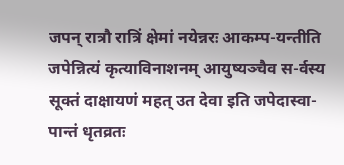जपन् रात्रौ रात्रिं क्षेमां नयेन्नरः आकम्प-यन्तीति जपेन्नित्यं कृत्याविनाशनम् आयुष्यञ्चैव स-र्वस्य सूक्तं दाक्षायणं महत् उत देवा इति जपेदास्वा-पान्तं धृतव्रतः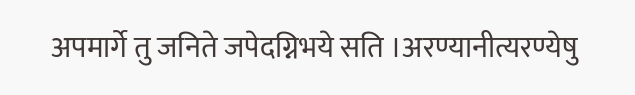अपमार्गे तु जनिते जपेदग्निभये सति ।अरण्यानीत्यरण्येषु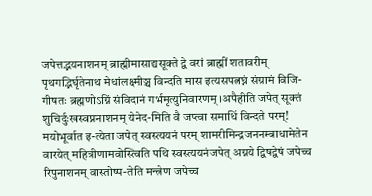जपेत्तद्भयनाशनम् ब्राह्मीमासाद्यसूक्ते द्वे वरां ब्राह्मीं शतावरीम् पृथगद्भिर्घृतेनाथ मेधांलक्ष्मीञ्च विन्दति मास इत्यसपत्नघ्नं संग्रामं विजि-गीषतः ब्रह्मणोऽग्निं संविदानं गर्भमृत्युनिवारणम् ।अपैहीति जपेत् सूक्तं शुचिर्दुःखस्वप्ननाशनम् येनेद-मिति वै जप्त्वा समाधिं विन्दते परम्! मयोभूर्वात इ-त्येता जपेत् स्वस्त्ययनं परम् शामरीमिन्द्रजननम्बाधामेतेन वारयेत् महित्रीणामवोस्त्विति पथि स्वस्त्ययनंजपेत् अग्नये द्विषद्वेषं जपेच्च रिपुनाशनम् वास्तोष्प-तेति मन्त्रेण जपेच्च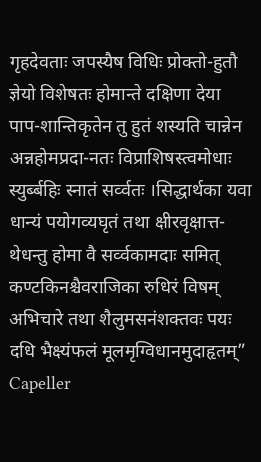गृहदेवताः जपस्यैष विधिः प्रोक्तो-हुतौ ज्ञेयो विशेषतः होमान्ते दक्षिणा देया पाप-शान्तिकृतेन तु हुतं शस्यति चान्नेन अन्नहोमप्रदा-नतः विप्राशिषस्त्वमोधाः स्युर्ब्बहिः स्नातं सर्व्वतः ।सिद्धार्थका यवा धान्यं पयोगव्यघृतं तथा क्षीरवृक्षात्त-थेधन्तु होमा वै सर्व्वकामदाः समित् कण्टकिनश्चैवराजिका रुधिरं विषम् अभिचारे तथा शैलुमसनंशक्तवः पयः दधि भैक्ष्यंफलं मूलमृग्विधानमुदाहृतम्”
Capeller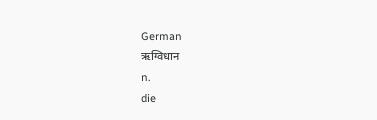German
ऋग्विधान
n.
die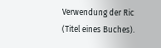Verwendung der Ric
(Titel eines Buches).